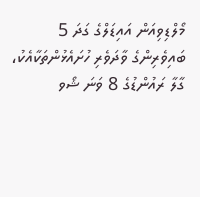މޯލްޑިވިއަން އައިޑަލްގެ ގަދަ 5 ބައިވެރިންގެ ވާދަވެރި ހުށައެޅުންތަކާއެކު، ގާލާ ރައުންޑުގެ 8 ވަނަ ޝޯވ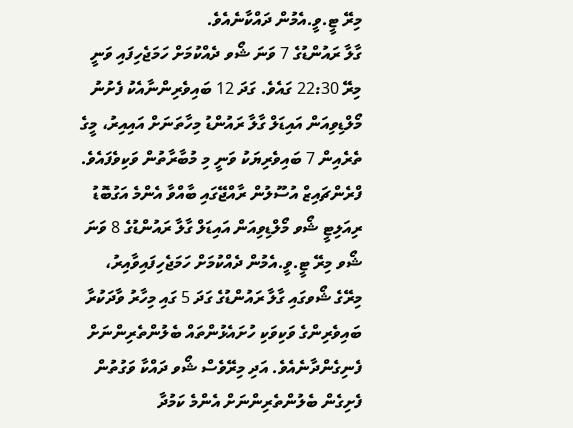މިރޭ ޓީ.ވީ.އެމުން ދައްކާނެއެވެ.
ގާލާ ރައުންޑުގެ 7 ވަނަ ޝޯވ ދެއްކުމަށް ހަމަޖެހިފައި ވަނީ މިރޭ 22:30 ގައެވެ. ގަދަ 12 ބައިވެރިންނާއެކު ފެށުނު މޯލްޑިވިއަން އައިޑަލް ގާލާ ރައުންޑު މިހާތަނަށް އައިއިރު، މީގެ ތެރެއިން 7 ބައިވެރިޔަކު ވަނީ މި މުބާރާތުން ވަކިވެފައެވެ.
ފްރެންޗައިޒް އުސޫލުން ރާއްޖޭގައި ބާއްވާ އެންމެ އަގުބޮޑު ރިއަލިޓީ ޝޯވ މޯލްޑިވިއަން އައިޑަލް ގާލާ ރައުންޑުގެ 8 ވަނަ ޝޯވ މިރޭ ޓީ.ވީ.އެމުން ދެއްކުމަށް ހަމަޖެހިފައިވާއިރު، މިރޭގެ ޝޯވގައި ގާލާ ރައުންޑުގެ ގަދަ 5 ގައި މިހާރު ވާދަކުރާ ބައިވެރިންގެ ވަކިވަކި ހުށައެޅުންތައް ބެލުންތެރިންނަށް ފެނިގެންދާނެއެވެ. އަދި މިރޭވެސް ޝޯވ ދައްކާ ވަގުތުން ފެށިގެން ބެލުންތެރިންނަށް އެންމެ ކަމުދާ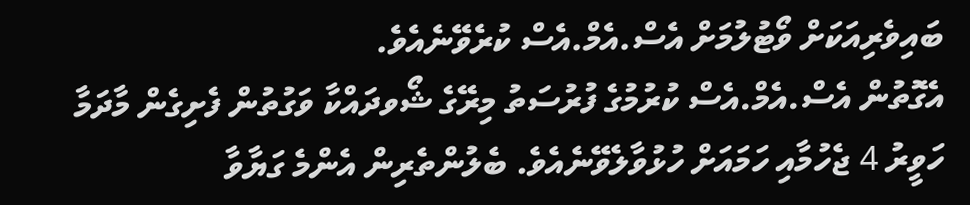ބައިވެރިއަކަށް ވޯޓުލުމަށް އެސް.އެމް.އެސް ކުރެވޭނެއެވެ.
އެގޮތުން އެސް.އެމް.އެސް ކުރުމުގެ ފުރުސަތު މިރޭގެ ޝޯވދައްކާ ވަގުތުން ފެށިގެން މާދަމާ ހަވީރު 4 ޖެހުމާއި ހަމައަށް ހުޅުވާލެވޭނެއެވެ. ބެލުންތެރިން އެންމެ ގަޔާވާ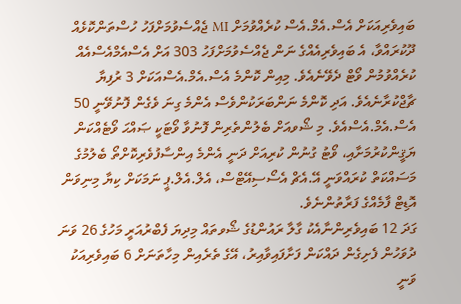ބައިވެރިއަކަށް އެސް.އެމް.އެސް ކުރެއްވުމަށް MI ޖެއްސެވުމަށްފަހު ހުސްތަންކޮޅެއް ދޫކުރައްވާ، އެ ބައިވެރިއެއްގެ ނަން ޖެއްސެވުމަށްފަހު 303 އަށް އެސްއެމްއެސްއެއް ކުރެއްވުމުން ވޯޓް ދެވޭނެއެވެ. މިއިން ކޮންމެ އެސް.އެމް.އެސްއަކަށް 3 ރުފިޔާ ޗާޖްކުރާނެއެވެ. އަދި ކޮންމެ ނަންބަރަކުންވެސް އެންމެ ގިނަ ވެގެން ފޮނުވޭނީ 50 އެސް.އެމް.އެސްއެވެ. މި ޝޯވއަށް ބެލުންތެރިން ފޮނުވާ ވޯޓަކީ ޞައްޙަ ވޯޓެއްކަން ޔަޤީންކުރުމަށާއި، ވޯޓު ގުނުން ކުރިއަށް ދަނީ އެންމެ އިންސާފުވެރިކޮށްތޯ ބެލުމުގެ މަސައްކަތް ކުރައްވަނީ އޭ.އެޗް އެސޯސިއޭޓްސް، އެލް.އެލް.ޕީ ނަމަކަށް ކިޔާ މިނިވަން އޮޑިޓް ފާމެއްގެ ފަރާތުންނެވެ.
ގަދަ 12 ބައިވެރިންނާއެކު ގާލާ ރައުންޑުގެ ޝޯވތައް މިދިޔަ ފެބްރުއަރީ މަހުގެ 26 ވަނަ ދުވަހުން ފެށިގެން ދައްކަން ފަށާފައިވާއިރު، އޭގެ ތެރެއިން މިހާތަނަށް 6 ބައިވެރިއަކު ވަނީ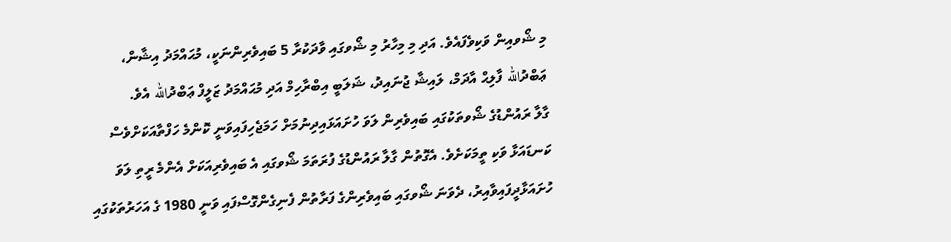މި ޝޯވއިން ވަކިވެފައެވެ. އަދި މި މިހާރު މި ޝޯވގައި ވާދަކުރާ 5 ބައިވެރިންނަކީ، މުޙައްމަދު އިޝާން، ޢަބްދުالله ފާލިޙް އާދަމް، ލައިޝާ ޖުނައިދު، ޝަލަބީ އިބްރާހިމް އަދި މުޙައްމަދު ޒަލީފް ޢަބްދުالله އެވެ.
ގާލާ ރައުންޑުގެ ޝޯވތަކުގައި ބައިވެރިން ލަވަ ހުށައަޅައިދިނުމަށް ހަމަޖެހިފައިވަނީ ކޮންމެ ހަފްތާއަކަށްވެސް ކަނޑައަޅާ ވަކި ތީމަކަށެވެ. އެގޮތުން ގާލާ ރައުންޑުގެ ފުރަތަމަ ޝޯވގައި އެ ބައިވެރިއަކަށް އެންމެ ރީތި ލަވަ ހުށައަޅާދީފައިވާއިރު، ދެވަނަ ޝޯވގައި ބައިވެރިންގެ ފަރާތުން ފެނިގެންގޮސްފައި ވަނީ 1980 ގެ އަހަރުތަކުގައި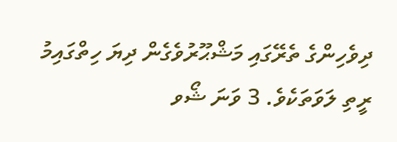ދިވެހިންގެ ތެރޭގައި މަޝްޙޫރުވެގެން ދިޔަ ހިތްގައިމު ރީތި ލަވަތަކެވެ. 3 ވަނަ ޝޯވ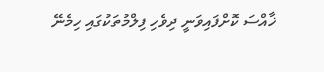ޚާއްސަ ކޮށްފައިވަނީ ދިވެހި ފިލްމުތަކުގައި ހިމެނޭ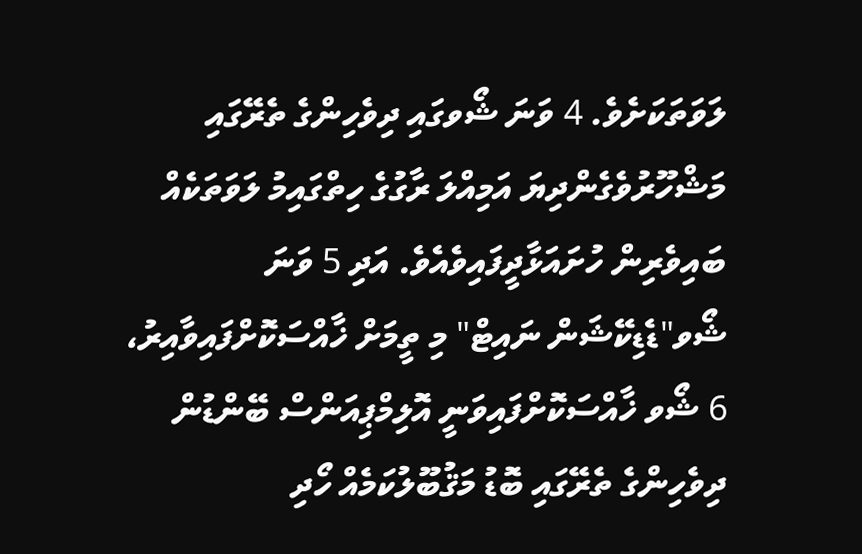ލަވަތަކަށެވެ. 4 ވަނަ ޝޯވގައި ދިވެހިންގެ ތެރޭގައި މަޝްހޫރުވެގެންދިޔަ އަމިއްލަ ރާގުގެ ހިތްގައިމު ލަވަތަކެއް ބައިވެރިން ހުށައަޅާދީފައިވެއެވެ. އަދި 5 ވަނަ ޝޯވ"ޑެޑިކޭޝަން ނައިޓް" މި ތީމަށް ޚާއްސަކޮށްފައިވާއިރު، 6 ޝޯވ ޚާއްސަކޮށްފައިވަނީ އޮލިމްޕިއަންސް ބޭންޑުން ދިވެހިންގެ ތެރޭގައި ބޮޑު މަޤުބޫލުކަމެއް ހޯދި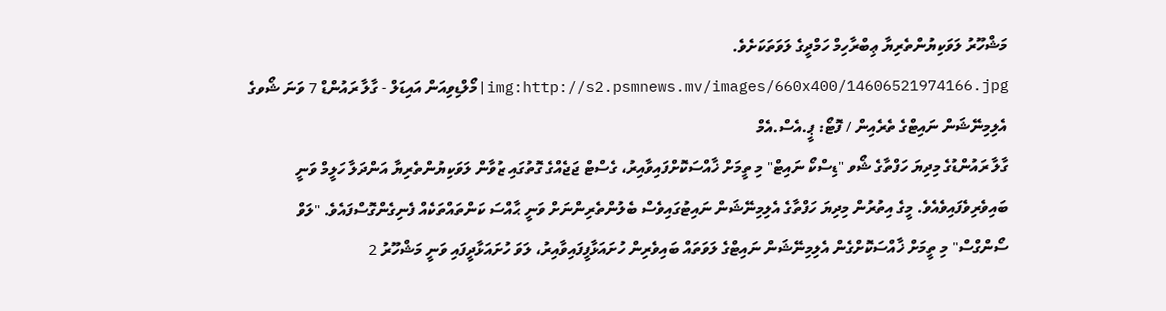މަޝްހޫރު ލަވަކިޔުންތެރިޔާ ޢިބްރާހިމް ހަމްދީގެ ލަވަތަކަށެވެ.
img:http://s2.psmnews.mv/images/660x400/14606521974166.jpg|މޯލްޑިވިއަން އައިޑަލް - ގާލާ ރައުންޑް 7 ވަނަ ޝޯވގެ އެލިމިނޭޝަން ނައިޓްގެ ތެރެއިން / ފޮޓޯ: ޕީ.އެސް.އެމް
ގާލާ ރައުންޑުގެ މިދިޔަ ހަފްތާގެ ޝޯވ "ޑިސްކޯ ނައިޓް" މި ތީމަށް ޚާއްސަކޮށްފައިވާއިރު، ގެސްޓް ޖަޖެއްގެ ގޮތުގައި ޒުވާން ލަވަކިޔުންތެރިޔާ އަންދަލާ ހަލީމް ވަނީ ބައިވެރިވެފައިވެއެވެ. މީގެ އިތުރުން މިދިޔަ ހަފްތާގެ އެލިމިނޭޝަން ނައިޓުގައިވެސް ބެލުންތެރިންނަށް ވަނީ ޙާއްސަ ކަންތައްތަކެއް ފެނިގެންގޮސްފައެވެ. "ލަވް ސޯންގްސް" މި ތީމަށް ޚާއްސަކޮށްގެން އެލިމިނޭޝަން ނައިޓްގެ ލަވަތައް ބައިވެރިން ހުށައަޅާފީފައިވާއިރު، ލަވަ ހުށައަޅާދީފައި ވަނީ މަޝްހޫރު 2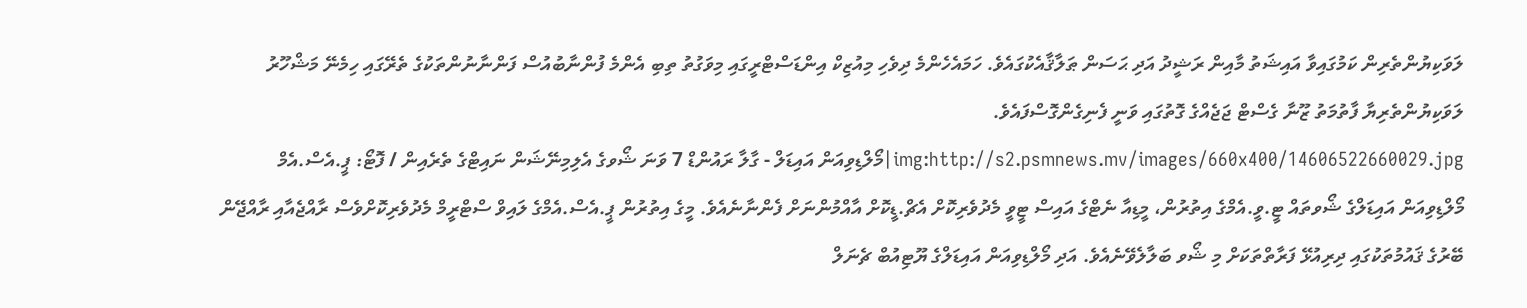ލަވަކިޔުންތެރިން ކަމުގައިވާ އައިޝަތު މާއިން ރަޝީދު އަދި ޙަސަން ޠަލާޤާއެކުގައެވެ. ހަމައެހެންމެ ދިވެހި މިއުޒިކް އިންޑަސްޓްރީގައި މިވަގުތު ތިބި އެންމެ ފުންނާބުއުސް ފަންނާނުންތަކުގެ ތެރޭގައި ހިމެނޭ މަޝްހޫރު ލަވަކިޔުންތެރިޔާ ފާތުމަތު ޒޫނާ ގެސްޓް ޖަޖެއްގެ ގޮތުގައި ވަނީ ފެނިގެންގޮސްފައެވެ.
img:http://s2.psmnews.mv/images/660x400/14606522660029.jpg|މޯލްޑިވިއަން އައިޑަލް - ގާލާ ރައުންޑް 7 ވަނަ ޝޯވގެ އެލިމިނޭޝަން ނައިޓްގެ ތެރެއިން / ފޮޓޯ: ޕީ.އެސް.އެމް
މޯލްޑިވިއަން އައިޑަލްގެ ޝޯވތައް ޓީ.ވީ.އެމްގެ އިތުރުން، މީޑިއާ ނެޓްގެ އައިސް ޓީވީ މެދުވެރިކޮށް އެޗް.ޑީކޮށް އާއްމުންނަށް ފެންނާނެއެވެ. މީގެ އިތުރުން ޕީ.އެސް.އެމްގެ ލައިވް ސްޓްރީމް މެދުވެރިކޮށްވެސް ރާއްޖެއާއި ރާއްޖޭން ބޭރުގެ ޤައުމުތަކުގައި ދިރިއުޅޭ ފަރާތްތަކަށް މި ޝޯވ ބަލާލެވޭނެއެވެ. އަދި މޯލްޑިވިއަން އައިޑަލްގެ ޔޫޓިއުބް ޗެނަލް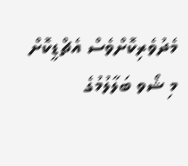މެދުވެރިކޮށްވެސް އެޗްޑީކޮށް މި ޝޯވ ބަލާލުމުގެ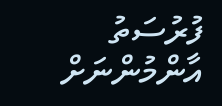ފުރުސަތު އާންމުންނަށް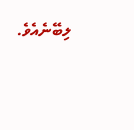ލިބޭނެއެވެ.